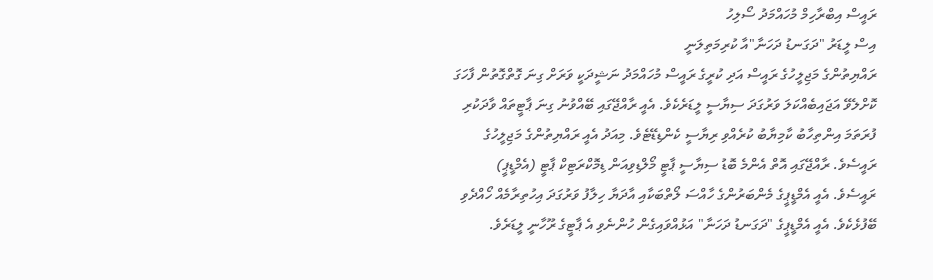ރައީސް އިބްރާހިމް މުހައްމަދު ސޯލިހު
އިސް ލީޑަރު "ދަގަނޑު ދަހަނާ"އާ ކުރިމަތިލަނީ
ރައްޔިތުންގެ މަޖިލީހުގެ ރައީސް އަދި ކުރީގެ ރައީސް މުހައްމަދު ނަޝީދަކީ ވަރަށް ގިނަ ގޮތްގޮތުން ފާހަގަ ކޮށްލެވޭ އަޖައިބެއްކަލަ ވަރުގަދަ ސިޔާސީ ލީޑަރެކެވެ. އެއީ ރާއްޖޭގައި ބޭއްވުނު ގިނަ ޕާޓީތައް ވާދަކުރި ފުރަތަމަ އިންތިހާބު ކާމިޔާބު ކުރެއްވި ރިޔާސީ ކެންޑިޑޭޓެވެ. މިއަދު އެއީ ރައްޔިތުންގެ މަޖިލީހުގެ ރައީސެވެ. ރާއްޖޭގައި އޮތް އެންމެ ބޮޑު ސިޔާސީ ޕާޓީ މޯލްޑިވިއަން ޑިމޮކްރަޓިކް ޕާޓީ (އެމްޑީޕީ) ރައީސެވެ. އެއީ އެމްޑީޕީގެ މެންބަރުންގެ ހާއްސަ ލޯތްބަކާއި އާދަޔާ ހިލާފު ވަރުގަދަ އިހުތިރާމެއް ހޯއްދެވި ބޭފުޅެކެވެ. އެއީ އެމްޑީޕީގެ "ދަގަނޑު ދަހަނާ" އަޅުއްވައިގެން ހުންނެވި އެ ޕާޓީގެ ރޫހާނީ ލީޑަރެވެ.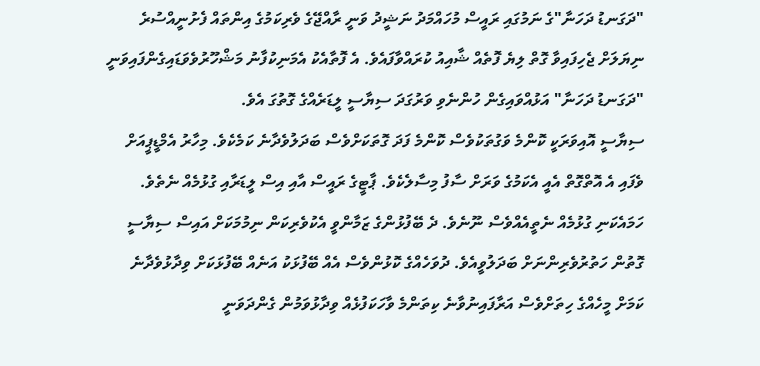"ދަގަނޑު ދަހަނާ"ގެ ނަމުގައި ރައީސް މުހައްމަދު ނަޝީދު ވަނީ ރާއްޖޭގެ ވެރިކަމުގެ އިންތައް ފެށުނީއްސުރެ ނިޔަލަށް ޖެހިފައިވާ ގޮތް ލިޔެ ފޮތެއް ޝާއިއު ކުރައްވާފައެވެ. އެ ފޮތާއެކު އެމަނިކުފާނު މަޝްހޫރުވެވަޑައިގެންފައިވަނީ "ދަގަނޑު ދަހަނާ" އަޅުއްވައިގެން ހުންނެވި ވަރުގަދަ ސިޔާސީ ލީޑަރެއްގެ ގޮތުގަ އެވެ.
ސިޔާސީ އޮއިވަރަކީ ކޮންމެ ވަގުތަކުވެސް ކޮންމެ ފަދަ ގޮތަކަށްވެސް ބަދަލުވެދާނެ ކަމެކެވެ. މިހާރު އެމްޑީޕީއަށް ވެފައި އެ އޮތްގޮތް އެއީ އެކަމުގެ ވަރަށް ސާފު މިސާލެކެވެ. ޕާޓީގެ ރައީސް އާއި އިސް ލީޑަރާއި ގުޅުމެއް ނެތެވެ. ހަމައެކަނި ގުޅުމެއް ނެތީއެއްވެސް ނޫނެވެ. ދެ ބޭފުޅުންގެ ޒަމާންވީ އެކުވެރިކަން ނިމުމަކަށް އައިސް ސިޔާސީ ގޮތުން ހަތުރުވެރިންނަށް ބަދަލުވީއެވެ. ދުވަހެއްގެ ކޮޅުންވެސް އެއް ބޭފުޅަކު އަނެއް ބޭފުޅަކަށް ވިދާޅުވެދާނެ ކަމަށް މީހެއްގެ ހިތަށްވެސް އަރާފައިނުވާނެ ކިތަންމެ ވާހަކަފުޅެއް ވިދާޅުވަމުން ގެންދަވަނީ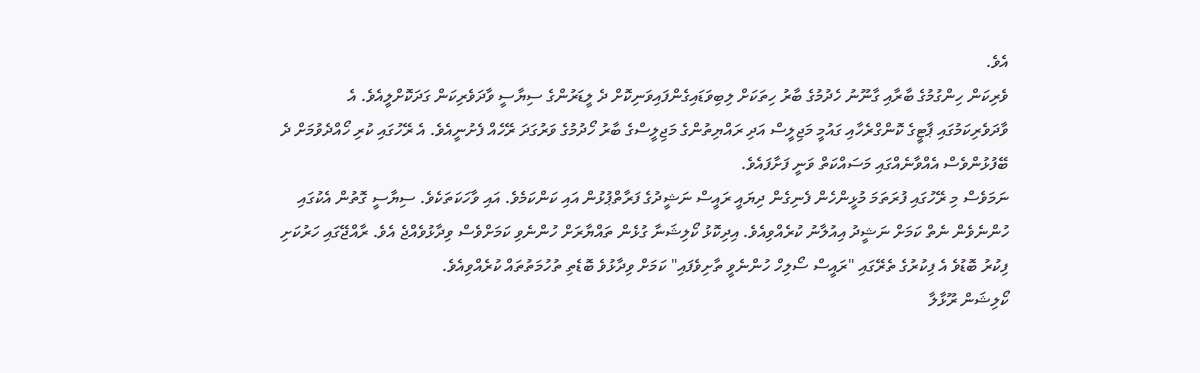އެވެ.
ވެރިކަން ހިންގުމުގެ ބާރާއި ގާނޫނު ހެދުމުގެ ބާރު ހިތަކަށް ލިބިވަޑައިގެންފައިވަނިކޮށް ދެ ލީޑަރުންގެ ސިޔާސީ ވާދަވެރިކަން ގަދަކޮށްލީއެވެ. އެ ވާދަވެރިކަމުގައި ޕާޓީގެ ކޮންގްރެހާއި ގައުމީ މަޖިލީސް އަދި ރައްޔިތުންގެ މަޖިލީސްގެ ބާރު ހޯދުމުގެ ވަރުގަދަ ރޭހެއް ފެށުނީއެވެ. އެ ރޭހުގައި ކުރި ހޯއްދެވުމަށް ދެ ބޭފުޅުންވެސް އެއްވާނެއްގައި މަސައްކަތް ވަނީ ފަށާފައެވެ.
ނަމަވެސް މި ރޭހުގައި ފުރަތަމަ މުޅީންހެން ފެނިގެން ދިޔައީ ރައީސް ނަޝީދުގެ ފަރާތްޕުޅުން އައި ކަންކަމެވެ. އައި ވާހަކަތަކެވެ. ސިޔާސީ ގޮތުން އެކުގައި ހުންނެވެން ނެތް ކަމަށް ނަޝީދު އިއުލާނު ކުރެއްވިއެވެ. އިދިކޮޅު ކޯލިޝަނާ ގުޅެން ތައްޔާރަށް ހުންނެވި ކަމަށްވެސް ވިދާޅުވެއްޖެ އެވެ. ރާއްޖޭގައި ހަރުކަށި ފިކުރު ބޮޑުވެ އެ ފިކުރުގެ ތެރޭގައި "ރައީސް ސޯލިހް ހުންނެވީ ތާށިވެފައި" ކަމަށް ވިދާޅުވެ ބޮޑެތި ތުހުމަތުތައް ކުރެއްވިއެވެ.
ކޯލިޝަން ރޫޅާލާ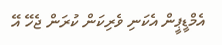އެމްޑީޕީން އެކަނި ވެރިކަން ކުރަން ޖެހޭ އޭ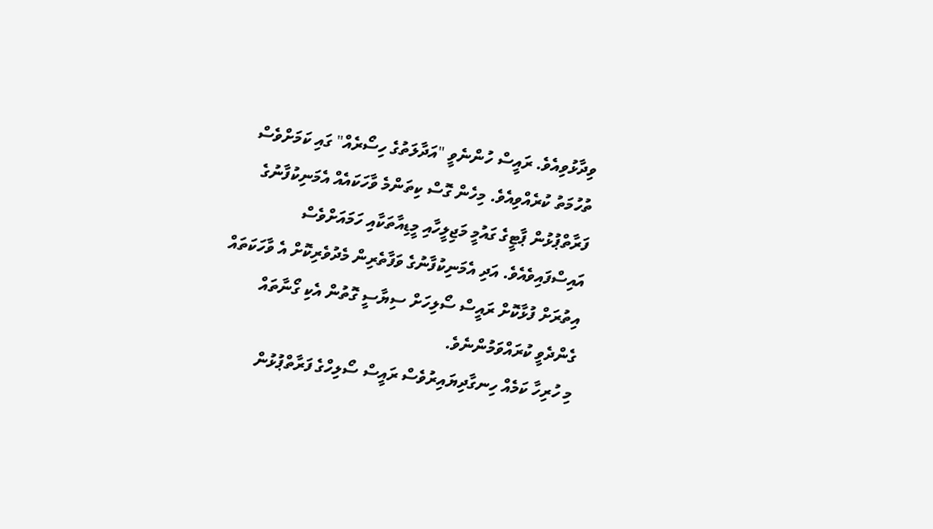ވިދާޅުވިއެވެ. ރައީސް ހުންނެވީ "އަދާލަތުގެ ހިސޯރެއް" ގައި ކަމަށްވެސް ތުހުމަތު ކުރެއްވިއެވެ. މިހެން ގޮސް ކިތަންމެ ވާހަކައެއް އެމަނިކުފާނުގެ ފަރާތްޕުޅުން ޕާޓީގެ ގައުމީ މަޖިލީހާއި މީޑިއާތަކާއި ހަމައަށްވެސް އައިސްފައިވެއެވެ. އަދި އެމަނިކުފާނުގެ ވަފާތެރިން މެދުވެރިކޮށް އެ ވާހަކަތައް އިތުރަށް ފުޅާކޮށް ރައީސް ސޯލިހަށް ސިޔާސީ ގޮތުން އެކި ގޯނާތައް ގެންދެވީ ކުރައްވަމުންނެވެ.
މި ހުރިހާ ކަމެއް ހިނގާދިޔައިރުވެސް ރައީސް ސޯލިހްގެ ފަރާތްޕުޅުން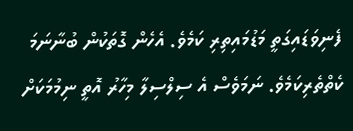ފެނިވަޑައިގަތީ މަޑުމައިތިރި ކަމެވެ. އެހެން ގޮތަކުން ބުނާނަމަ ކެތްތެރިކަމެވެ. ނަމަވެސް އެ ސިލްސިލާ މިހާރު އޮތީ ނިމުމަކަށް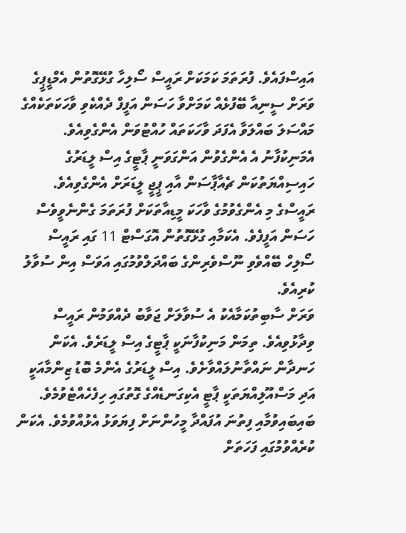އައިސްފައެވެ. ފުރަތަމަ ކަމަކަށް ރައީސް ސޯލިހާ ގުޅޭގޮތުން އެމްޑީޕީގެ ވަރަށް ސީނިއާ ބޭފުޅެއް ކަމަށްވާ ހަސަން އަފީފް ދެއްކެވި ވާހަކަތަކެއްގެ މައްސަލަ ބައްލަވާ އެފަދަ ވާހަކަތައް ހުއްޓުވަން އެންގެވިއެވެ. އެމަނިކުފާނު އެ އެންގެވުން އަންގަވަނީ ޕާޓީގެ އިސް ލީޑަރުގެ ހައިސިއްޔަތުކަން ޗެއާޕާސަން އާއި ޕީޖީ ލީޑަރަށް އެންގެވިއެވެ. ރައީސްގެ މި އެންގެވުމުގެ ވާހަކަ މީޑިއާތަކަށް ފުރަތަމަ ގެންނެވީވެސް ހަސަން އަފީފެވެ. އެކަމާއި ގުޅޭގޮތުން އޮގަސްޓް 11 ގައި ރައީސް ސޯލިހް ބޭއްވެވި ނޫސްވެރިންގެ ބައްދަލްވުމުގައި އަވަސް އިން ސުވާލު ކުރިއެވެ.
ވަރަށް ސާބިތުކަމާއެކު އެ ސުވާލަށް ޖަވާބު ދެއްވަމުން ރައީސް ވިދާޅުވިއެވެ. ތިމަން މަނިކުފާނަކީ ޕާޓީގެ އިސް ލީޑަރެވެ. އެކަން ހަނދާން ނައްތާނުލައްވާށެވެ. އިސް ލީޑަރުގެ އެންމެ ބޮޑު ޒިންމާއަކީ އަދި މަސްއޫލިއްޔަތަކީ ޕާޓީ އެކިގަނޑެއްގެ ގޮތުގައި ހިފެހެއްޓެވުމެވެ. ބައިބައިވުމާއި ފިތުނަ އުފައްދާ މީހުންނަށް ފިޔަވަޅު އެޅުއްވުމެވެ. އެކަން ކުރެއްވުމުގައި ފަހަތަށް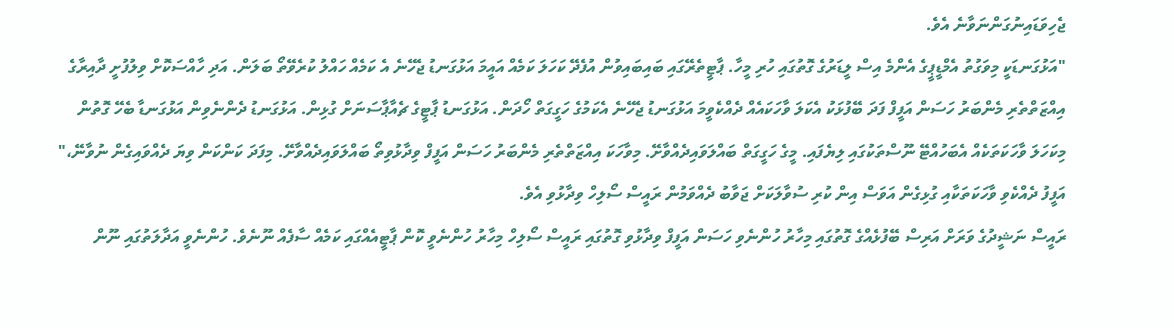ޖެހިވަޑައިނުގަންނަވާނެ އެވެ.
"އަޅުގަނޑަކީ މިވަގުތު އެމްޑީޕީގެ އެންމެ އިސް ލީޑަރުގެ ގޮތުގައި ހުރި މީހާ. ޕާޓީތެރޭގައި ބައިބައިވުން އުފެދޭ ކަހަލަ ކަމެއް އައީމަ އަޅުގަނޑު ޖެހޭނެ އެ ކަމެއް ހައްލު ކުރެވޭތޯ ބަލަން. އަދި ހާއްސަކޮށް ވިލުފުށީ ދާއިރާގެ އިއްޒަތްތެރި މެންބަރު ހަސަން އަފީފް ފަދަ ބޭފުޅަކު އެކަލަ ވާހަކައެއް ދެއްކެވީމަ އަޅުގަނޑު ޖެހޭނެ އެކަމުގެ ހަގީގަތް ހޯދަން. އަޅުގަނޑު ޕާޓީގެ ޗެއާޕާސަނަށް ގުޅިން. އަޅުގަނޑު ދެންނެވިން އަޅުގަނޑާ ބެހޭ ގޮތުން މިކަހަލަ ވާހަކަތަކެއް އެބަހުއްޓޭ ނޫސްތަކުގައި ލިޔެފައި. މީގެ ހަގީގަތް ބައްލަވައިދެއްވާށޭ. މިވާހަކަ އިއްޒަތްތެރި މެންބަރު ހަސަން އަފީފް ވިދާޅުވިތޯ ބައްލަވައިދެއްވާށޭ. މިފަދަ ކަންކަން ވިޔަ ދެއްވައިގެން ނުވާނޭ،" އަފީފު ދެއްކެވި ވާހަކަތަކާއި ގުޅިގެން އަވަސް އިން ކުރި ސުވާލަކަށް ޖަވާބު ދެއްވަމުން ރައީސް ސޯލިހް ވިދާޅުވި އެވެ.
ރައީސް ނަޝީދުގެ ވަރަށް އަރިސް ބޭފުޅެއްގެ ގޮތުގައި މިހާރު ހުންނެވި ހަސަން އަފީފް ވިދާޅުވި ގޮތުގައި ރައީސް ސޯލިހް މިހާރު ހުންނެވީ ކޮން ޕާޓީއެއްގައި ކަމެއް ސާފެއް ނޫނެވެ. ހުންނެވީ އަދާލަތުގައި ނޫން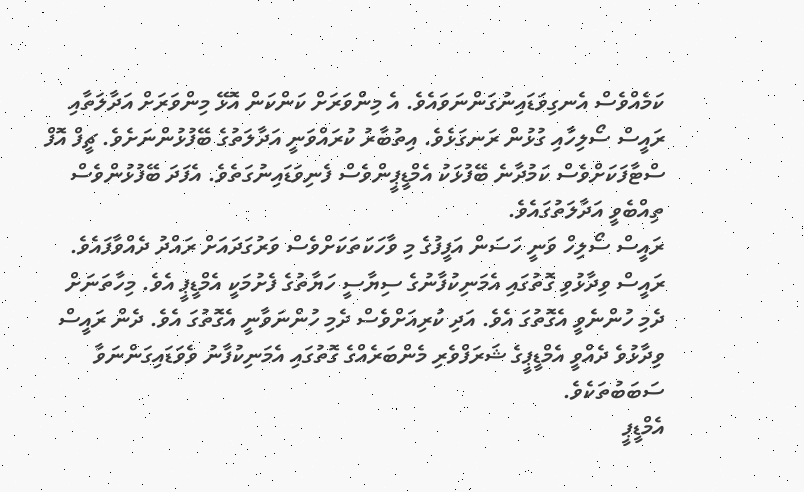ކަމެއްވެސް އެނގިވަޑައިނުގަންނަވައެވެ. އެ މިންވަރަށް ކަންކަން އޮޅޭ މިންވަރަށް އަދާލަތާއި ރައީސް ސޯލިހާއި ގުޅުން ރަނގަޅެވެ. އިތުބާރު ކުރައްވަނީ އަދާލަތުގެ ބޭފުޅުންނަށެވެ. ޗީފް އޮފް ސްޓާފަކަށްވެސް ކަމުދާނެ ބޭފުޅަކު އެމްޑީޕީންވެސް ފެނިވަޑައިނުގަތެވެ. އެފަދަ ބޭފުޅުންވެސް ތިއްބެވީ އަދާލަތުގައެވެ.
ރައީސް ސޯލިހް ވަނީ ހަސަން އަފީފުގެ މި ވާހަކަތަކަށްވެސް ވަރުގަދައަށް ރައްދު ދެއްވާފައެވެ. ރައީސް ވިދާޅުވި ގޮތުގައި އެމަނިކުފާނުގެ ސިޔާސީ ހަޔާތުގެ ފެށުމަކީ އެމްޑީޕީ އެވެ. މިހާތަނަށް ދެމި ހުންނެވީ އެގޮތުގަ އެވެ. އަދި ކުރިއަށްވެސް ދެމި ހުންނަވާނީ އެގޮތުގަ އެވެ. ދެން ރައީސް ވިދާޅުވެ ދެއްވީ އެމްޑީޕީގެ ޝަރަފްވެރި މެންބަރެއްގެ ގޮތުގައި އެމަނިކުފާނު ވެވަޑައިގަންނަވާ ސަބަބުތަކެވެ.
އެމްޑީޕީ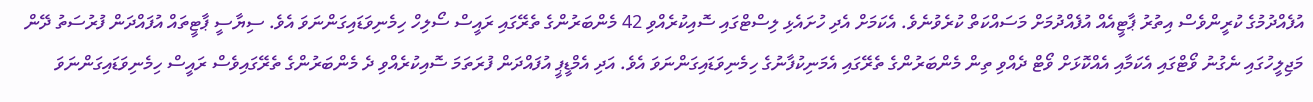އުފެއްދުމުގެ ކުރީންވެސް އިތުރު ޕާޓީއެއް އުފެއްދުމަށް މަސައްކަތް ކުރެވުނެވެ. އެކަމަށް އެދި ހުށައެޅި ލިސްޓްގައި ސޮއިކުރެއްވި 42 މެންބަރުންގެ ތެރޭގައި ރައީސް ސޯލިހް ހިމެނިވަޑައިގަންނަވަ އެވެ. ސިޔާސީ ޕާޓީތައް އުފައްދަން ފުރުސަތު ދޭން މަޖިލީހުގައި ނެގުނު ވޯޓްގައި އެކަމާއި އެއްކޮޅަށް ވޯޓް ދެއްވި ތިން މެންބަރުންގެ ތެރޭގައި އެމަނިކުފާނުގެ ހިމެނިވަޑައިގަންނަވަ އެވެ. އަދި އެމްޑީޕީ އުފައްދަން ފުރަތަމަ ސޮއިކުރެއްވި ދެ މެންބަރުންގެ ތެރޭގައިވެސް ރައީސް ހިމެނިވަޑައިގަންނަވަ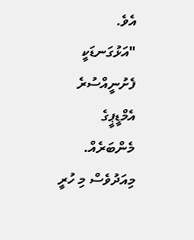އެވެ.
"އަޅުގަނޑަކީ ފެށުނީއްސުރެ އެމްޑީޕީގެ މެންބަރެއް. މިއަދުވެސް މި ހުރީ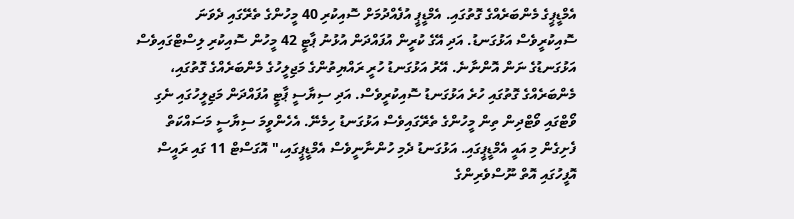އެމްޑީޕީގެ މެންބަރެއްގެ ގޮތުގައި. އެމްޑީޕީ އުފެއްދުމަށް ސޮއިކުރި 40 މީހުންގެ ތެރޭގައި ދެވަނަ ސޮއިކުރީވެސް އަޅުގަނޑު. އަދި އޭގެ ކުރީން އުފައްދަން އުޅުނު ޕާޓީ 42 މީހުން ސޮއިކުރި ލިސްޓްގައިވެސް އަޅުގަނޑުގެ ނަން އޮންނާނެ. އޭރު އަޅުގަނޑު ހުރީ ރައްޔިތުންގެ މަޖިލީހުގެ މެންބަރެއްގެ ގޮތުގައި، މެންބަރެއްގެ ގޮތުގައި ހުރެ އަޅުގަނޑު ސޮއިކުރީވެސް. އަދި ސިޔާސީ ޕާޓީ އުފައްދަން މަޖިލީހުގައި ނެގި ވޯޓްގައި ވޯޓްދިން ތިން މީހުންގެ ތެރޭގައިވެސް އަޅުގަނޑު ހިމެނޭ. އެހެންވީމަ ސިޔާސީ މަސައްކަތް ފެށިގެން މި އައީ އެމްޑީޕީގައި. އަޅުގަނޑު ދެމި ހުންނާނީވެސް އެމްޑީޕީގައި،" އޮގަސްޓް 11 ގައި ރައީސް އޮފީހުގައި އޮތް ނޫސްވެރިންގެ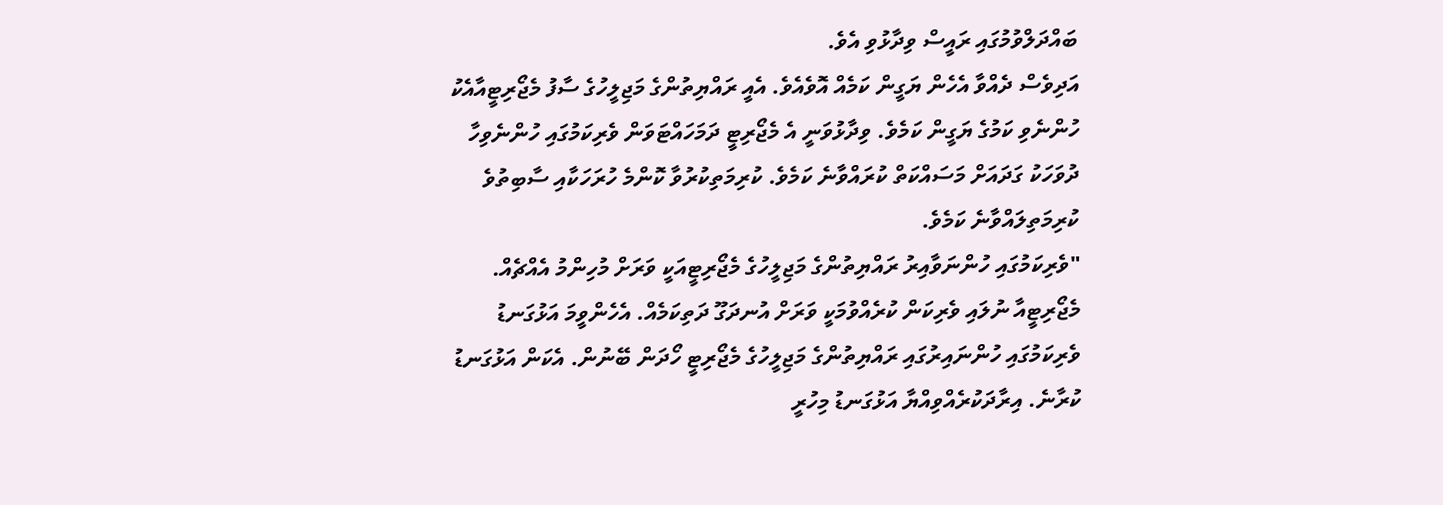ބައްދަލްވުމުގައި ރައީސް ވިދާޅުވި އެވެ.
އަދިވެސް ދެއްވާ އެހެން ޔަގީން ކަމެއް އޮވެއެވެ. އެއީ ރައްޔިތުންގެ މަޖިލީހުގެ ސާފު މެޖޯރިޓީއާއެކު ހުންނެވި ކަމުގެ ޔަގީން ކަމެވެ. ވިދާޅުވަނީ އެ މެޖޯރިޓީ ދަމަހައްޓަވަން ވެރިކަމުގައި ހުންނެވިހާ ދުވަހަކު ގަދައަށް މަސައްކަތް ކުރައްވާނެ ކަމެވެ. ކުރިމަތިކުރުވާ ކޮންމެ ހުރަހަކާއި ސާބިތުވެ ކުރިމަތިލައްވާނެ ކަމެވެ.
"ވެރިކަމުގައި ހުންނަވާއިރު ރައްޔިތުންގެ މަޖިލީހުގެ މެޖޯރިޓީއަކީ ވަރަށް މުހިންމު އެއްޗެއް. މެޖޯރިޓީއާ ނުލައި ވެރިކަން ކުރެއްވުމަކީ ވަރަށް އުނދަގޫ ދަތިކަމެއް. އެހެންވީމަ އަޅުގަނޑު ވެރިކަމުގައި ހުންނައިރުގައި ރައްޔިތުންގެ މަޖިލީހުގެ މެޖޯރިޓީ ހޯދަން ބޭނުން. އެކަން އަޅުގަނޑު ކުރާނެ. އިރާދަކުރެއްވިއްޔާ އަޅުގަނޑު މިހުރީ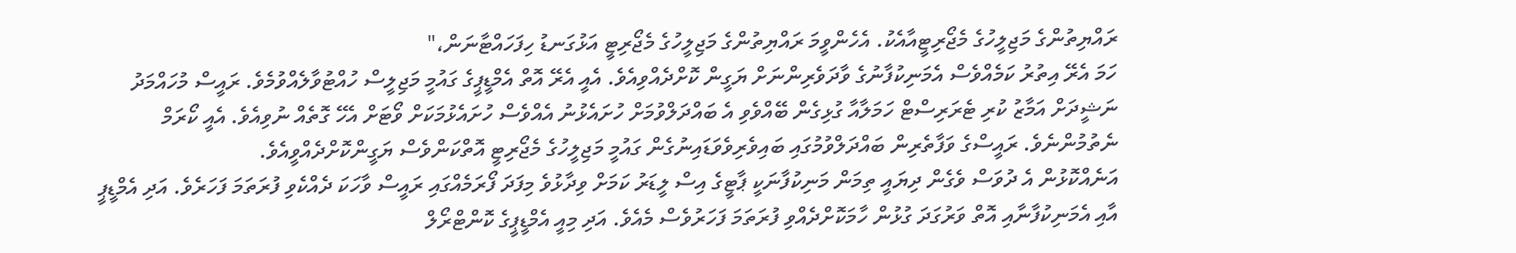ރައްޔިތުންގެ މަޖިލީހުގެ މެޖޯރިޓީއާއެކު. އެހެންވީމަ ރައްޔިތުންގެ މަޖިލީހުގެ މެޖޯރިޓީ އަޅުގަނޑު ހިފަހައްޓާނަން،"
ހަމަ އެރޭ އިތުރު ކަމެއްވެސް އެމަނިކުފާނުގެ ވާދަވެރިންނަށް ޔަގީން ކޮށްދެއްވިއެވެ. އެއީ އެރޭ އޮތް އެމްޑީޕީގެ ގައުމީ މަޖިލީސް ހުއްޓުވާލެއްވުމެވެ. ރައީސް މުހައްމަދު ނަޝީދަށް އަމާޒު ކުރި ޓެރަރިސްޓް ހަމަލާއާ ގުޅިގެން ބޭއްވެވި އެ ބައްދަލްވުމަށް ހުށައެޅުނު އެއްވެސް ހުށައެޅުމަކަށް ވޯޓަށް އެހޭ ގޮތެއް ނުވިއެވެ. އެއީ ކޯރަމް ނެތުމުންނެވެ. ރައީސްގެ ވަފާތެރިން ބައްދަލްވުމުގައި ބައިވެރިވެވަޑައިނުގެން ގައުމީ މަޖިލީހުގެ މެޖޯރިޓީ އޮތްކަންވެސް ޔަގީންކޮށްދެއްވީއެވެ.
އަނެއްކޮޅުން އެ ދުވަސް ވެގެން ދިޔައީ ތިމަން މަނިކުފާނަކީ ޕާޓީގެ އިސް ލީޑަރު ކަމަށް ވިދާޅުވެ މިފަދަ ފޯރަމެއްގައި ރައީސް ވާހަކަ ދެއްކެވި ފުރަތަމަ ފަހަރެވެ. އަދި އެމްޑީޕީ އާއި އެމަނިކުފާނާއި އޮތް ވަރުގަދަ ގުޅުން ހާމަކޮށްދެއްވި ފުރަތަމަ ފަހަރުވެސް މެއެވެ. އަދި މިއީ އެމްޑީޕީގެ ކޮންޓްރޯލް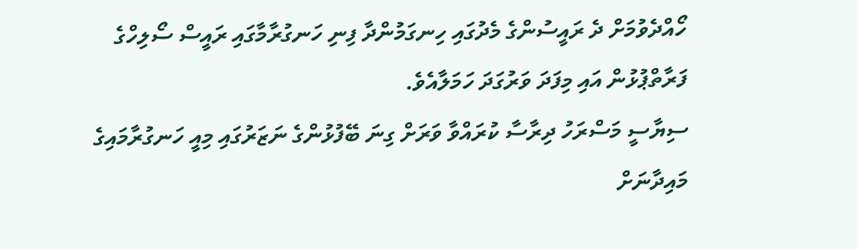ހޯއްދެވުމަށް ދެ ރައީސުންގެ މެދުގައި ހިނގަމުންދާ ފިނި ހަނގުރާމާގައި ރައީސް ސޯލިހްގެ ފަރާތްޕުޅުން އައި މިފަދަ ވަރުގަދަ ހަމަލާއެވެ.
ސިޔާސީ މަސްރަހު ދިރާސާ ކުރައްވާ ވަރަށް ގިނަ ބޭފުޅުންގެ ނަޒަރުގައި މިއީ ހަނގުރާމައިގެ މައިދާނަށް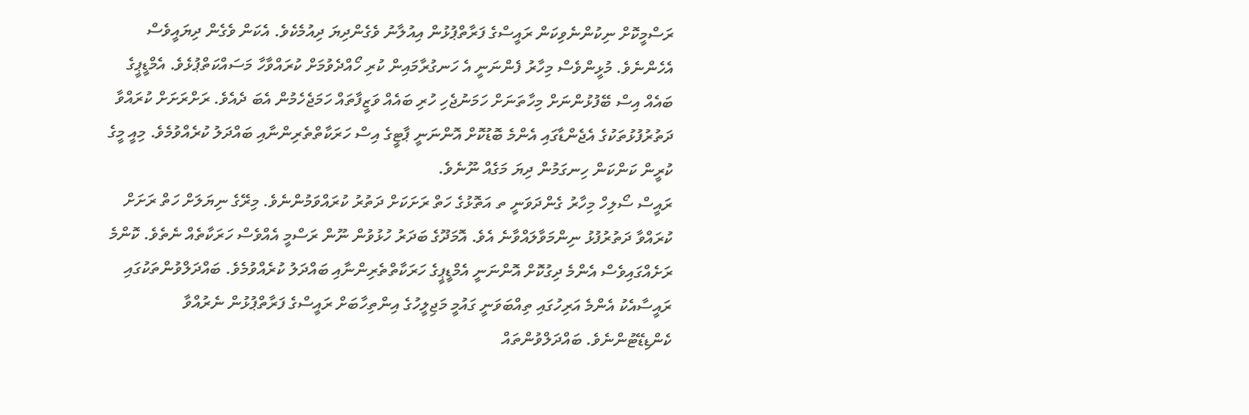ރަސްމީކޮށް ނިކުންނެވިކަން ރައީސްގެ ފަރާތްޕުޅުން އިއުލާނު ވެގެންދިޔަ ދިއުމެކެވެ. އެކަން ވެގެން ދިޔައީވެސް އެހެންނެވެ. މުޅީންވެސް މިހާރު ފެންނަނީ އެ ހަނގުރާމައިން ކުރި ހޯއްދެވުމަށް ކުރައްވާހާ މަސައްކަތްޕުޅެވެ. އެމްޑީޕީގެ ބައެއް އިސް ބޭފުޅުންނަށް މިހާތަނަށް ހަމަނުޖެހި ހުރި ބައެއް ވަޒީފާތައް ހަމަޖެހެމުން އެބަ ދެއެވެ. ރަށްރަށަށް ކުރައްވާ ދަތުރުފުޅުތަކުގެ އެޖެންޑާގައި އެންމެ ބޮޑުކޮށް އޮންނަނީ ޕާޓީގެ އިސް ހަރަކާތްތެރިންނާއި ބައްދަލު ކުރެއްވުމެވެ. މިއީ މީގެ ކުރީން ކަންކަން ހިނގަމުން ދިޔަ މަގެއް ނޫނެވެ.
ރައީސް ސޯލިހް މިހާރު ގެންދަވަނީ ތ އަތޮޅުގެ ހަތް ރަށަކަށް ދަތުރު ކުރައްވަމުންނެވެ. މިރޭގެ ނިޔަލަށް ހަތް ރަށަށް ކުރައްވާ ދަތުރުފުޅު ނިންމަވާލައްވާނެ އެވެ. އޮމަދޫގެ ބަދަރު ހުޅުވުން ނޫން ރަސްމީ އެއްވެސް ހަރަކާތެއް ނެތެވެ. ކޮންމެ ރަށެއްގައިވެސް އެންމެ ދިގުކޮށް އޮންނަނީ އެމްޑީޕީގެ ހަރަކާތްތެރިންނާއި ބައްދަލު ކުރެއްވުމެވެ. ބައްދަލްވުންތަކުގައި ރައީސާއެކު އެންމެ އަރިހުގައި ތިއްބަވަނީ ގައުމީ މަޖިލީހުގެ އިންތިހާބަށް ރައީސްގެ ފަރާތްޕުޅުން ނެރުއްވާ ކެންޑިޑޭޓުންނެވެ. ބައްދަލްވުންތައް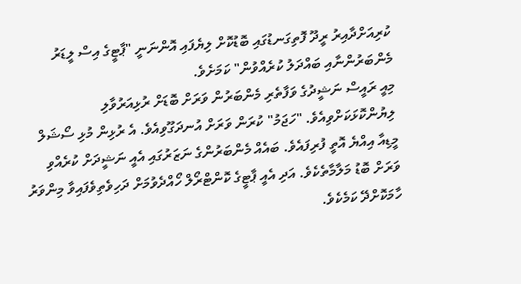ކުރިއަށްދާއިރު ރީދޫ ފޮތިގަނޑުގައި ބޮޑުކޮށް ލިޔެފައި އޮންނަނީ "ޕާޓީގެ އިސް ލީޑަރު މެންބަރުންނާއި ބައްދަލު ކުރެއްވުން" ކަމަށެވެ.
މިއީ ރައީސް ނަޝީދުގެ ވަފާތެރި މެންބަރުން ވަރަށް ބޮޑަށް ރުޅިއަރުވާލި ލިޔުންކޮޅަކަށްވިއެވެ. "ހަޖަމު" ކުރަން ވަރަށް އުނދަގޫވިއެވެ. އެ ރުޅިން މުޅި ސޯޝަލް މީޑިއާ އިއްޔެ އޮތީ ފުރިފައެވެ. ބައެއް މެންބަރުންގެ ނަޒަރުގައި އެއީ ނަޝީދަށް ކުރެއްވި ވަރަށް ބޮޑު މަލާމާތެކެވެ. އަދި އެއީ ޕާޓީގެ ކޮންޓްރޯލް ހޯއްދެވުމަށް ދަހިވެތިވެފައިވާ މިންވަރު ހާމަކޮށްދޭ ކަމެކެވެ.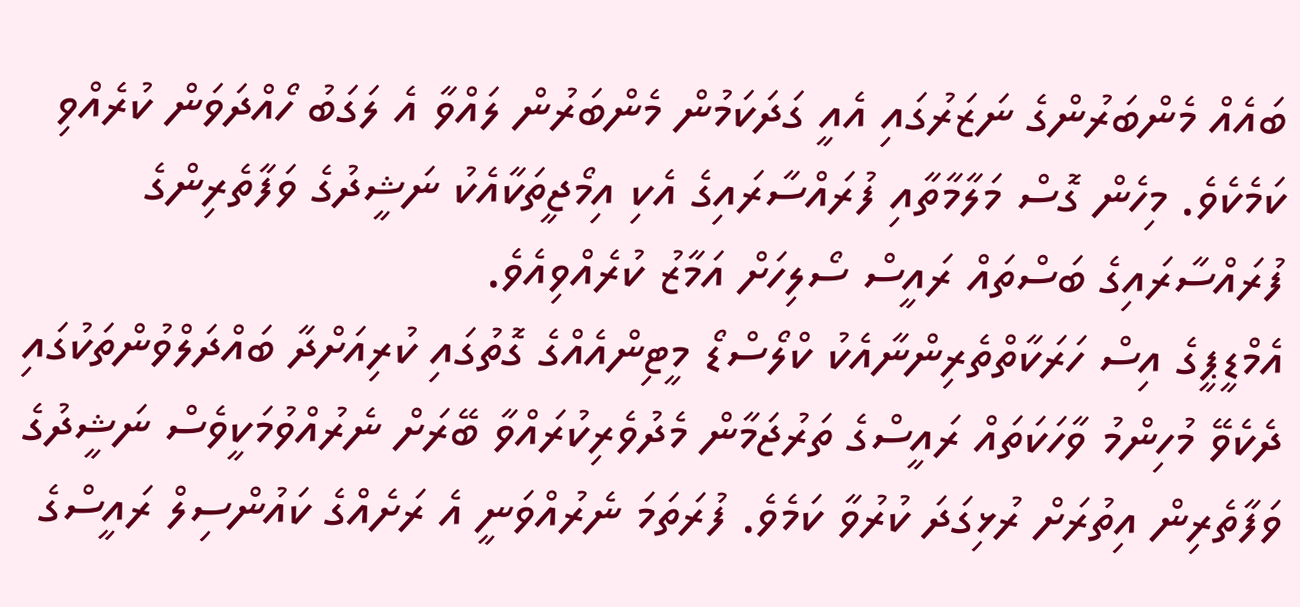ބައެއް މެންބަރުންގެ ނަޒަރުގައި އެއީ ގަދަކަމުން މެންބަރުން ލައްވާ އެ ލަގަބު ހޯއްދަވަން ކުރެއްވި ކަމެކެވެ. މިހެން ގޮސް މަލާމާތާއި ފުރައްސާރައިގެ އެކި އިމޯޖީތަކާއެކު ނަޝީދުގެ ވަފާތެރިންގެ ފުރައްސާރައިގެ ބަސްތައް ރައީސް ސޯލިހަށް އަމާޒު ކުރެއްވިއެވެ.
އެމްޑީޕީގެ އިސް ހަރަކާތްތެރިންނާއެކު ކްލޯސްޑޯ މީޓިންއެއްގެ ގޮތުގައި ކުރިއަށްދާ ބައްދަލްވުންތަކުގައި ދެކެވޭ މުހިންމު ވާހަކަތައް ރައީސްގެ ތަރުޖަމާން މެދުވެރިކުރައްވާ ބޭރަށް ނެރުއްވުމަކީވެސް ނަޝީދުގެ ވަފާތެރިން އިތުރަށް ރުޅިގަދަ ކުރުވާ ކަމެވެ. ފުރަތަމަ ނެރުއްވަނީ އެ ރަށެއްގެ ކައުންސިލް ރައީސްގެ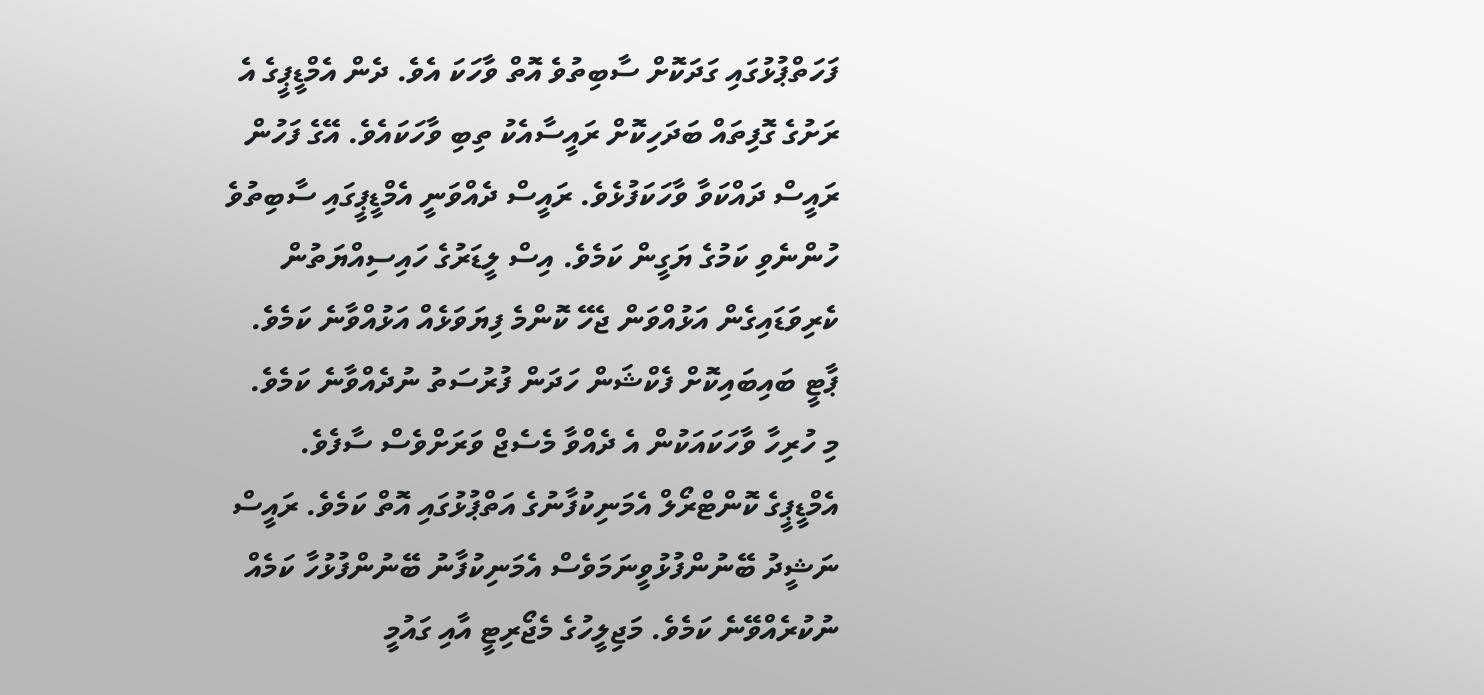ފަހަތްޕުޅުގައި ގަދަކޮށް ސާބިތުވެ އޮތް ވާހަކަ އެވެ. ދެން އެމްޑީޕީގެ އެ ރަށުގެ ގޮފިތައް ބަދަހިކޮށް ރައީސާއެކު ތިބި ވާހަކައެވެ. އޭގެ ފަހުން ރައީސް ދައްކަވާ ވާހަކަފުޅެވެ. ރައީސް ދެއްވަނީ އެމްޑީޕީގައި ސާބިތުވެ ހުންނެވި ކަމުގެ ޔަގީން ކަމެވެ. އިސް ލީޑަރުގެ ހައިސިއްޔަތުން ކެރިވަޑައިގެން އަޅުއްވަން ޖެހޭ ކޮންމެ ފިޔަވަޅެއް އަޅުއްވާނެ ކަމެވެ. ޕާޓީ ބައިބައިކޮށް ފެކްޝަން ހަދަން ފުރުސަތު ނުދެއްވާނެ ކަމެވެ.
މި ހުރިހާ ވާހަކައަކުން އެ ދެއްވާ މެސެޖް ވަރަށްވެސް ސާފެވެ. އެމްޑީޕީގެ ކޮންޓްރޯލް އެމަނިކުފާނުގެ އަތްޕުޅުގައި އޮތް ކަމެވެ. ރައީސް ނަޝީދު ބޭނުންފުޅުވީނަމަވެސް އެމަނިކުފާނު ބޭނުންފުޅުހާ ކަމެއް ނުކުރެއްވޭނެ ކަމެވެ. މަޖިލީހުގެ މެޖޯރިޓީ އާއި ގައުމީ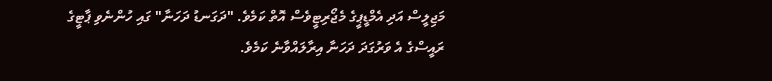މަޖިލީސް އަދި އެމްޑީޕީގެ މެޖޯރިޓީވެސް އޮތް ކަމެވެ. "ދަގަނޑު ދަހަނާ" ގައި ހުންނެވި ޕާޓީގެ ރައީސްގެ އެ ވަރުގަދަ ދަހަނާ އިރާލައްވާނެ ކަމެވެ.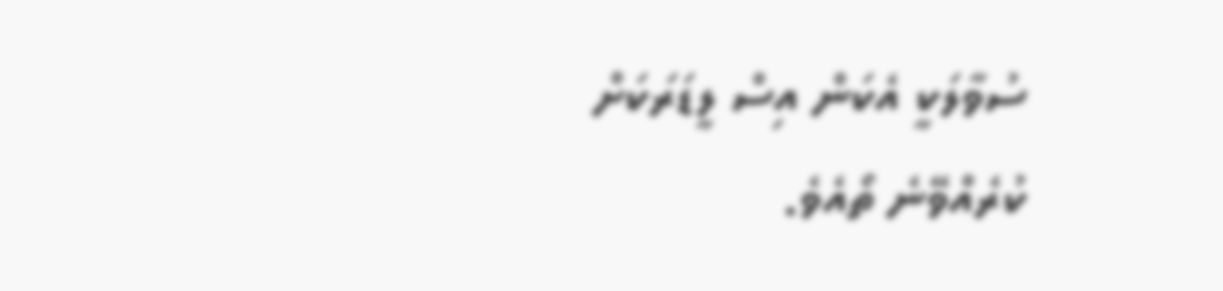ސުވާލަކީ އެކަން އިސް ލީޑަރަކަށް ކުރެއްވޭނެ ތޯއެވެ.